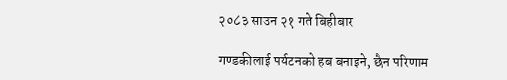२०८३ साउन २१ गते बिहीबार

गण्डकीलाई पर्यटनको हब बनाइने, छैन परिणाम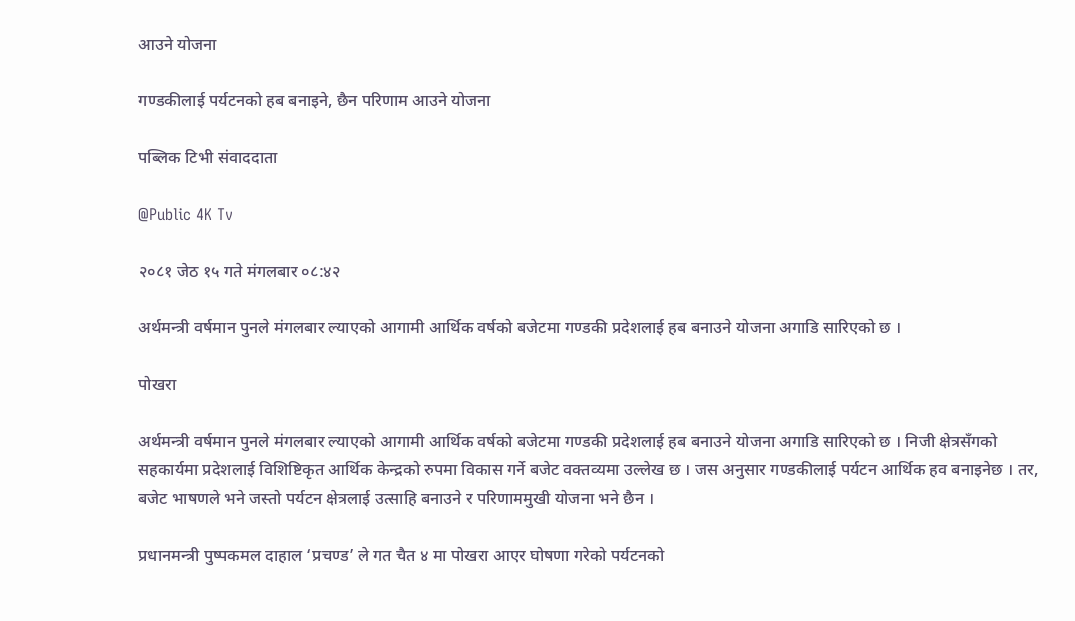आउने योजना

गण्डकीलाई पर्यटनको हब बनाइने, छैन परिणाम आउने योजना

पब्लिक टिभी संवाददाता

@Public 4K Tv

२०८१ जेठ १५ गते मंगलबार ०८:४२

अर्थमन्त्री वर्षमान पुनले मंगलबार ल्याएको आगामी आर्थिक वर्षको बजेटमा गण्डकी प्रदेशलाई हब बनाउने योजना अगाडि सारिएको छ ।

पोखरा

अर्थमन्त्री वर्षमान पुनले मंगलबार ल्याएको आगामी आर्थिक वर्षको बजेटमा गण्डकी प्रदेशलाई हब बनाउने योजना अगाडि सारिएको छ । निजी क्षेत्रसँगको सहकार्यमा प्रदेशलाई विशिष्टिकृत आर्थिक केन्द्रको रुपमा विकास गर्ने बजेट वक्तव्यमा उल्लेख छ । जस अनुसार गण्डकीलाई पर्यटन आर्थिक हव बनाइनेछ । तर, बजेट भाषणले भने जस्तो पर्यटन क्षेत्रलाई उत्साहि बनाउने र परिणाममुखी योजना भने छैन ।

प्रधानमन्त्री पुष्पकमल दाहाल ‘प्रचण्ड’ ले गत चैत ४ मा पोखरा आएर घोषणा गरेको पर्यटनको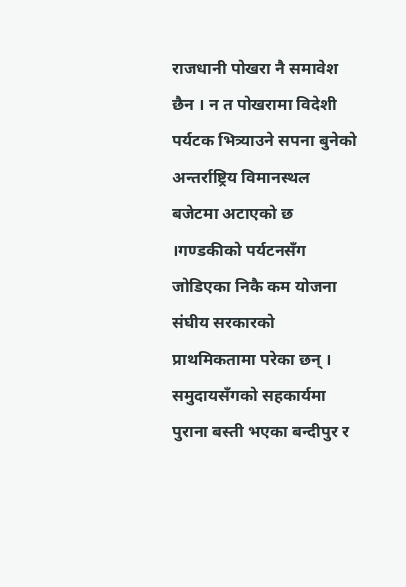राजधानी पोखरा नै समावेश छैन । न त पोखरामा विदेशी पर्यटक भित्र्याउने सपना बुनेको अन्तर्राष्ट्रिय विमानस्थल बजेटमा अटाएको छ ।गण्डकीको पर्यटनसँग जोडिएका निकै कम योजना संघीय सरकारको प्राथमिकतामा परेका छन् । समुदायसँगको सहकार्यमा पुराना बस्ती भएका बन्दीपुर र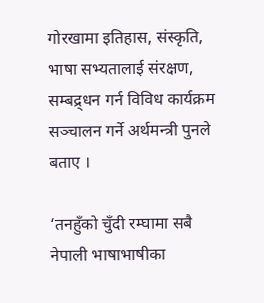गोरखामा इतिहास, संस्कृति, भाषा सभ्यतालाई संरक्षण, सम्बद्र्धन गर्न विविध कार्यक्रम सञ्चालन गर्ने अर्थमन्त्री पुनले बताए ।

‘तनहुँको चुँदी रम्घामा सबै नेपाली भाषाभाषीका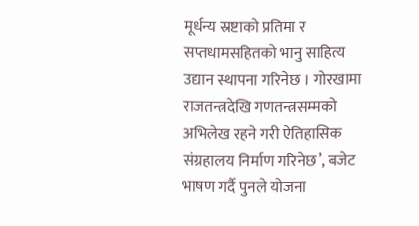मूर्धन्य स्रष्टाको प्रतिमा र सप्तधामसहितको भानु साहित्य उद्यान स्थापना गरिनेछ । गोरखामा राजतन्त्रदेखि गणतन्त्रसम्मको अभिलेख रहने गरी ऐतिहासिक संग्रहालय निर्माण गरिनेछ’, बजेट भाषण गर्दै पुनले योजना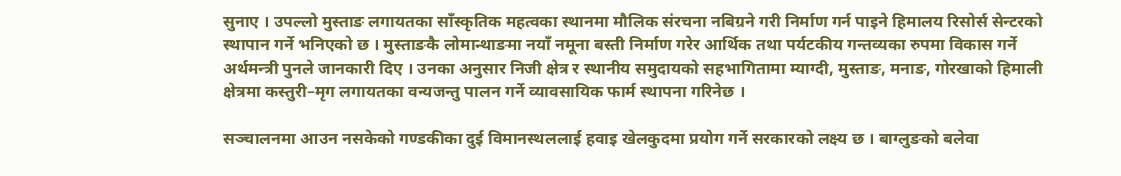सुनाए । उपल्लो मुस्ताङ लगायतका साँस्कृतिक महत्वका स्थानमा मौलिक संरचना नबिग्रने गरी निर्माण गर्न पाइने हिमालय रिसोर्स सेन्टरको स्थापान गर्ने भनिएको छ । मुस्ताङकै लोमान्थाङमा नयाँ नमूना बस्ती निर्माण गरेर आर्थिक तथा पर्यटकीय गन्तव्यका रुपमा विकास गर्ने अर्थमन्त्री पुनले जानकारी दिए । उनका अनुसार निजी क्षेत्र र स्थानीय समुदायको सहभागितामा म्याग्दी, मुस्ताङ, मनाङ, गोरखाको हिमाली क्षेत्रमा कस्तुरी–मृग लगायतका वन्यजन्तु पालन गर्ने व्यावसायिक फार्म स्थापना गरिनेछ ।

सञ्चालनमा आउन नसकेको गण्डकीका दुई विमानस्थललाई हवाइ खेलकुदमा प्रयोग गर्ने सरकारको लक्ष्य छ । बाग्लुङको बलेवा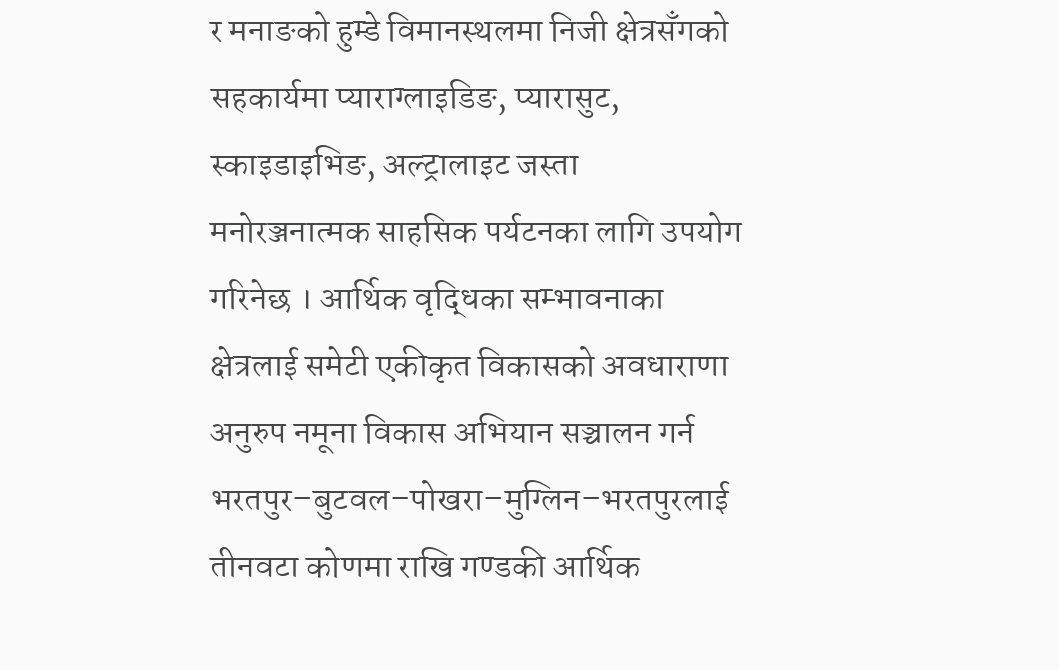र मनाङको हुम्डे विमानस्थलमा निजी क्षेत्रसँगको सहकार्यमा प्याराग्लाइडिङ, प्यारासुट, स्काइडाइभिङ, अल्ट्रालाइट जस्ता मनोरञ्जनात्मक साहसिक पर्यटनका लागि उपयोग गरिनेछ । आर्थिक वृद्धिका सम्भावनाका क्षेत्रलाई समेटी एकीकृत विकासको अवधाराणा अनुरुप नमूना विकास अभियान सञ्चालन गर्न भरतपुर–बुटवल–पोखरा–मुग्लिन–भरतपुरलाई तीनवटा कोणमा राखि गण्डकी आर्थिक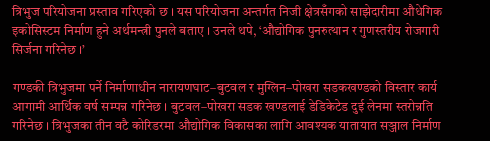त्रिभुज परियोजना प्रस्ताव गरिएको छ । यस परियोजना अन्तर्गत निजी क्षेत्रसँगको साझेदारीमा औधेगिक इकोसिस्टम निर्माण हुने अर्थमन्त्री पुनले बताए । उनले थपे, ‘औद्योगिक पुनरुत्थान र गुणस्तरीय रोजगारी सिर्जना गरिनेछ ।’

गण्डकी त्रिभुजमा पर्ने निर्माणाधीन नारायणघाट–बुटवल र मुग्लिन–पोखरा सडकखण्डको विस्तार कार्य आगामी आर्थिक वर्ष सम्पन्न गरिनेछ । बुटवल–पोखरा सडक खण्डलाई डेडिकेटेड दुई लेनमा स्तरोन्नति गरिनेछ । त्रिभुजका तीन वटै कोरिडरमा औद्योगिक विकासका लागि आवश्यक यातायात सञ्जाल निर्माण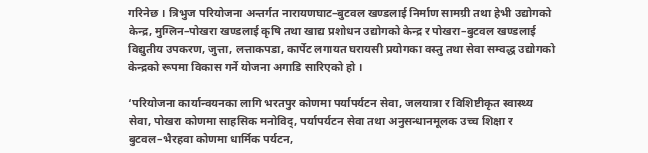गरिनेछ । त्रिभुज परियोजना अन्तर्गत नारायणघाट–बुटवल खण्डलाई निर्माण सामग्री तथा हेभी उद्योगको केन्द्र, मुग्लिन–पोखरा खण्डलाई कृषि तथा खाद्य प्रशोधन उद्योगको केन्द्र र पोखरा–बुटवल खण्डलाई विद्युतीय उपकरण, जुत्ता, लत्ताकपडा, कार्पेट लगायत घरायसी प्रयोगका वस्तु तथा सेवा सम्वद्ध उद्योगको केन्द्रको रूपमा विकास गर्ने योजना अगाडि सारिएको हो ।

‘परियोजना कार्यान्वयनका लागि भरतपुर कोणमा पर्यापर्यटन सेवा, जलयात्रा र विशिष्टीकृत स्वास्थ्य सेवा, पोखरा कोणमा साहसिक मनोविद्, पर्यापर्यटन सेवा तथा अनुसन्धानमूलक उच्च शिक्षा र बुटवल–भैरहवा कोणमा धार्मिक पर्यटन,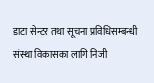डाटा सेन्टर तथा सूचना प्रविधिसम्बन्धी संस्था विकासका लागि निजी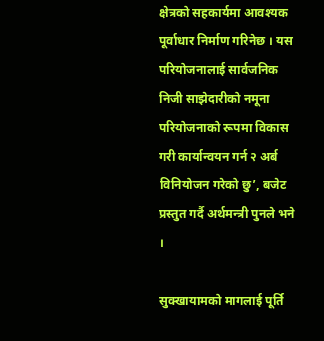क्षेत्रको सहकार्यमा आवश्यक पूर्वाधार निर्माण गरिनेछ । यस परियोजनालाई सार्वजनिक निजी साझेदारीको नमूना परियोजनाको रूपमा विकास गरी कार्यान्वयन गर्न २ अर्ब विनियोजन गरेको छु’, बजेट प्रस्तुत गर्दै अर्थमन्त्री पुनले भने ।

सुक्खायामको मागलाई पूर्ति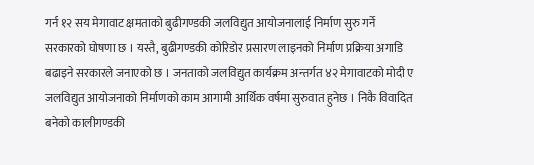गर्न १२ सय मेगावाट क्षमताको बुढीगण्डकी जलविद्युत आयोजनालाई निर्माण सुरु गर्ने सरकारको घोषणा छ । यस्तै, बुढीगण्डकी कोरिडोर प्रसारण लाइनको निर्माण प्रक्रिया अगाडि बढाइने सरकारले जनाएको छ । जनताको जलविद्युत कार्यक्रम अन्तर्गत ४२ मेगावाटको मोदी ए जलविद्युत आयोजनाको निर्माणको काम आगामी आर्थिक वर्षमा सुरुवात हुनेछ । निकै विवादित बनेको कालीगण्डकी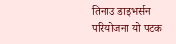तिनाउ डाइभर्सन परियोजना यो पटक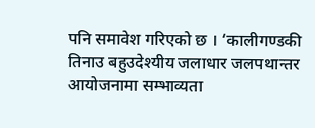पनि समावेश गरिएको छ । ‘कालीगण्डकी तिनाउ बहुउदेश्यीय जलाधार जलपथान्तर आयोजनामा सम्भाव्यता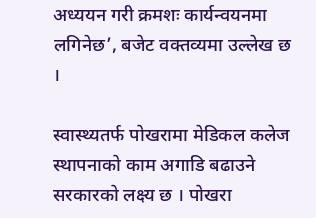अध्ययन गरी क्रमशः कार्यन्वयनमा लगिनेछ’, बजेट वक्तव्यमा उल्लेख छ ।

स्वास्थ्यतर्फ पोखरामा मेडिकल कलेज स्थापनाको काम अगाडि बढाउने सरकारको लक्ष्य छ । पोखरा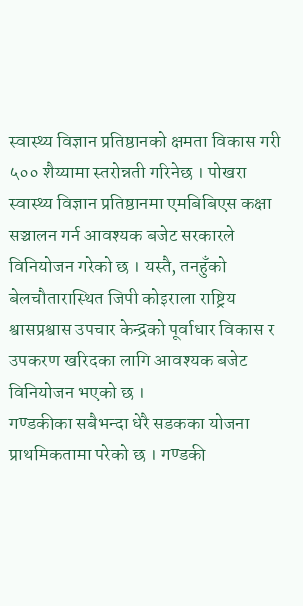स्वास्थ्य विज्ञान प्रतिष्ठानको क्षमता विकास गरी ५०० शैय्यामा स्तरोन्नती गरिनेछ । पोखरा स्वास्थ्य विज्ञान प्रतिष्ठानमा एमबिबिएस कक्षा सञ्चालन गर्न आवश्यक बजेट सरकारले विनियोजन गरेको छ । यस्तै, तनहुँको बेलचौतारास्थित जिपी कोइराला राष्ट्रिय श्वासप्रश्वास उपचार केन्द्रको पूर्वाधार विकास र उपकरण खरिदका लागि आवश्यक बजेट विनियोजन भएको छ ।
गण्डकीका सबैभन्दा धेरै सडकका योजना प्राथमिकतामा परेको छ । गण्डकी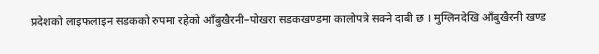प्रदेशको लाइफलाइन सडकको रुपमा रहेको आँबुखैरनी–पोखरा सडकखण्डमा कालोपत्रे सक्ने दाबी छ । मुग्लिनदेखि आँबुखैरनी खण्ड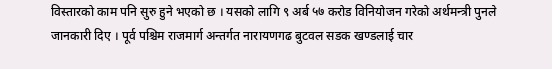विस्तारको काम पनि सुरु हुने भएको छ । यसको लागि ९ अर्ब ५७ करोड विनियोजन गरेको अर्थमन्त्री पुनले जानकारी दिए । पूर्व पश्चिम राजमार्ग अन्तर्गत नारायणगढ बुटवल सडक खण्डलाई चार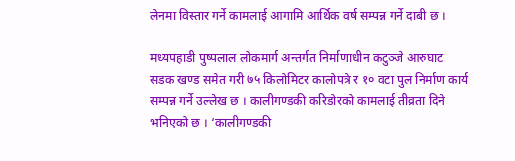लेनमा विस्तार गर्ने कामलाई आगामि आर्थिक वर्ष सम्पन्न गर्ने दाबी छ ।

मध्यपहाडी पुष्पलाल लोकमार्ग अन्तर्गत निर्माणाधीन कटुञ्जे आरुघाट सडक खण्ड समेत गरी ७५ किलोमिटर कालोपत्रे र १० वटा पुल निर्माण कार्य सम्पन्न गर्ने उल्लेख छ । कालीगण्डकी करिडोरको कामलाई तीव्रता दिने भनिएको छ । ‘कालीगण्डकी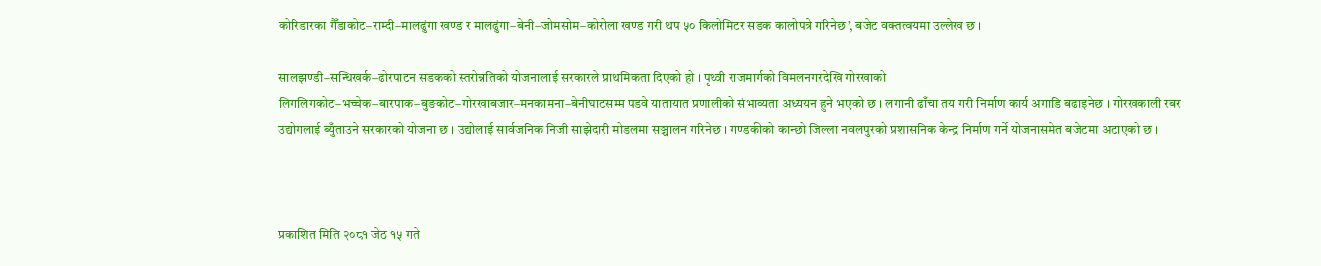कोरिडारका गैँडाकोट–राम्दी–मालढुंगा खण्ड र मालढुंगा–बेनी–जोमसोम–कोरोला खण्ड गरी थप ५० किलोमिटर सडक कालोपत्रे गरिनेछ’, बजेट वक्तत्वयमा उल्लेख छ ।

सालझण्डी–सन्धिखर्क–ढोरपाटन सडकको स्तरोन्नतिको योजनालाई सरकारले प्राथमिकता दिएको हो । पृथ्वी राजमार्गको विमलनगरदेखि गोरखाको लिगलिगकोट–भच्चेक–बारपाक–बुङकोट–गोरखाबजार–मनकामना–बेनीघाटसम्म पडवे यातायात प्रणालीको संभाव्यता अध्ययन हुने भएको छ । लगानी ढाँचा तय गरी निर्माण कार्य अगाडि बढाइनेछ । गोरखकाली रबर उद्योगलाई ब्युँताउने सरकारको योजना छ । उद्योलाई सार्वजनिक निजी साझेदारी मोडलमा सञ्चालन गरिनेछ । गण्डकीको कान्छो जिल्ला नवलपुरको प्रशासनिक केन्द्र निर्माण गर्ने योजनासमेत बजेटमा अटाएको छ ।



प्रकाशित मिति २०८१ जेठ १५ गते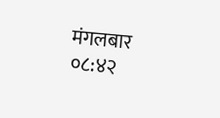मंगलबार ०८:४२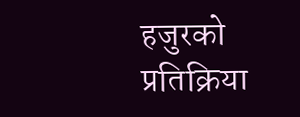हजुरको प्रतिक्रिया